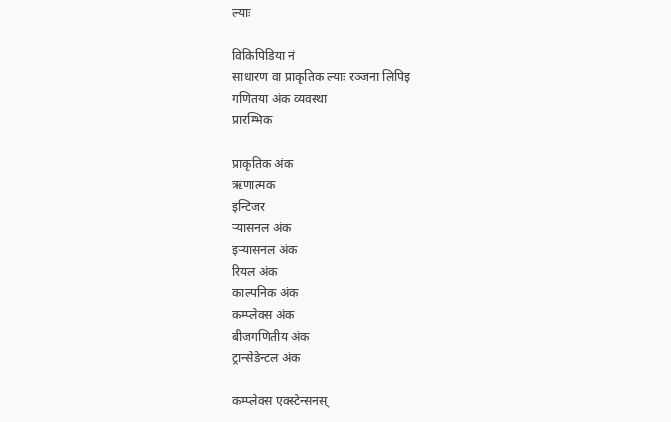ल्याः

विकिपिडिया नं
साधारण वा प्राकृतिक ल्याः रञ्जना लिपिइ
गणितया अंक व्यवस्था
प्रारम्भिक

प्राकृतिक अंक
ऋणात्मक
इन्टिजर
र्‍यासनल अंक
इर्‍यासनल अंक
रियल अंक
काल्पनिक अंक
कम्प्लेक्स अंक
बीजगणितीय अंक
ट्रान्सेडेन्टल अंक

कम्प्लेक्स एक्स्टेन्सनस्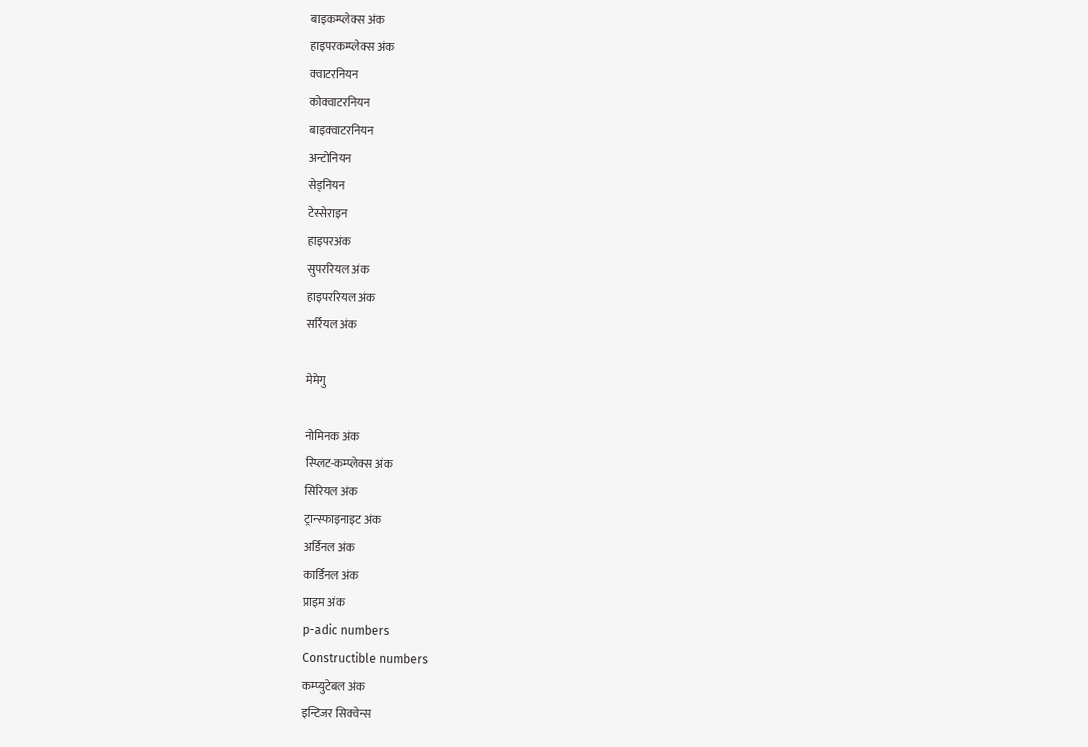बाइकम्प्लेक्स अंक
हाइपरकम्प्लेक्स अंक
क्वाटरनियन
कोक्वाटरनियन
बाइक्वाटरनियन
अन्टोनियन
सेड्नियन
टेस्सेराइन
हाइपरअंक
सुपररियल अंक
हाइपररियल अंक
सर्रियल अंक

मेमेगु

नोमिनक अंक
स्प्लिट-कम्प्लेक्स अंक
सिरियल अंक
ट्रान्स्फाइनाइट अंक
अर्डिनल अंक
कार्डिनल अंक
प्राइम अंक
p-adic numbers
Constructible numbers
कम्प्युटेबल अंक
इन्टिजर सिक्वेन्स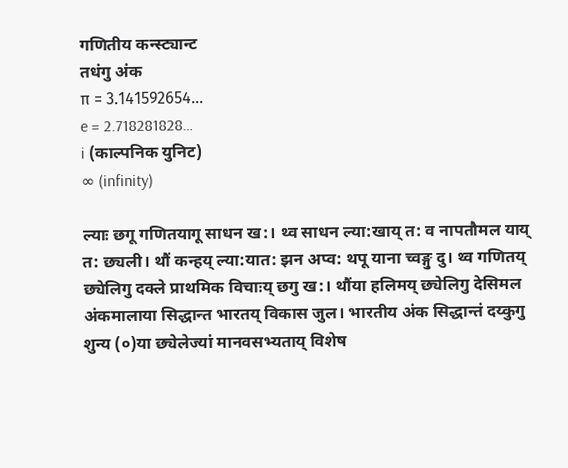गणितीय कन्स्ट्यान्ट
तधंगु अंक
π = 3.141592654…
e = 2.718281828…
i (काल्पनिक युनिट)
∞ (infinity)

ल्याः छगू गणितयागू साधन ख:। थ्व साधन ल्या:खाय् त: व नापतौमल याय् त: छ्यली। थौं कन्हय् ल्या:यात: झन अप्व: थपू याना च्वङ्गु दु। थ्व गणितय् छ्येलिगु दक्ले प्राथमिक विचाःय् छगु ख:। थौंया हलिमय् छ्येलिगु देसिमल अंकमालाया सिद्धान्त भारतय् विकास जुल। भारतीय अंक सिद्धान्तं दय्कुगु शुन्य (०)या छ्येलेज्यां मानवसभ्यताय् विशेष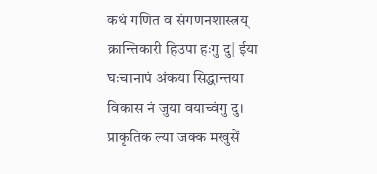कथं गणित व संगणनशास्त्रय् क्रान्तिकारी हिउपा हःगु दु| ईया घःचानापं अंकया सिद्धान्तया विकास नं जुया वयाच्वंगु दु। प्राकृतिक ल्या जक्क मखुसें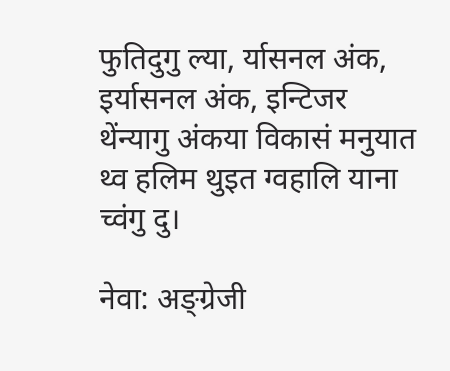फुतिदुगु ल्या, र्यासनल अंक, इर्यासनल अंक, इन्टिजर थेंन्यागु अंकया विकासं मनुयात थ्व हलिम थुइत ग्वहालि याना च्वंगु दु।

नेवा: अङ्ग्रेजी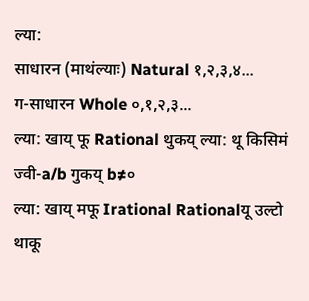ल्या:
साधारन (माथंल्याः) Natural १,२,३,४...
ग-साधारन Whole ०,१,२,३...
ल्या: खाय् फू Rational थुकय् ल्या: थू किसिमं ज्वी-a/b गुकय् b≠०
ल्या: खाय् मफू Irational Rationalयू उल्टो
थाकू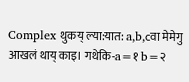Complex थुकय् ल्या:यात: a,b,cवा मेमेगु आखलं थाय् काइ। गथेकि-a=१ b=२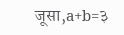जूसा,a+b=३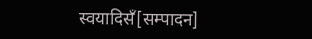स्वयादिसँ[सम्पादन]